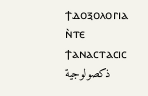ϯⲇⲟⲝⲟⲗⲟⲅⲓⲁ ⲛ̀ⲧⲉ ϯⲁⲛⲁⲥⲧⲁⲥⲓⲥ ذكصولوجية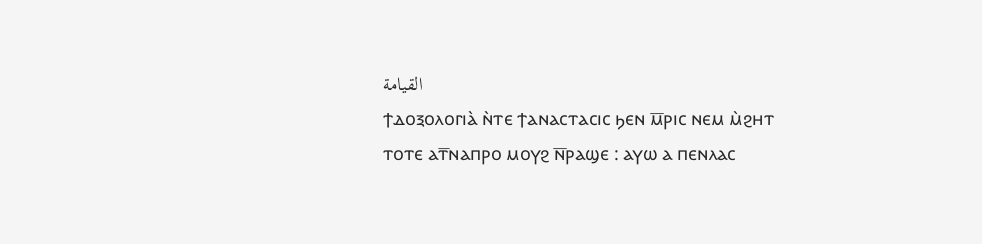القيامة
ϯⲇⲟⲝⲟⲗⲟⲅⲓⲁ̀ ⲛ̀ⲧⲉ ϯⲁⲛⲁⲥⲧⲁⲥⲓⲥ ϧⲉⲛ ⲙ̅ⲣⲓⲥ ⲛⲉⲙ ⲙ̀ϩⲏⲧ
ⲧⲟⲧⲉ ⲁⲧ̅ⲛⲁⲡⲣⲟ ⲙⲟⲩϩ ⲛ̅ⲣⲁϣⲉ : ⲁⲩⲱ ⲁ ⲡⲉⲛⲗⲁⲥ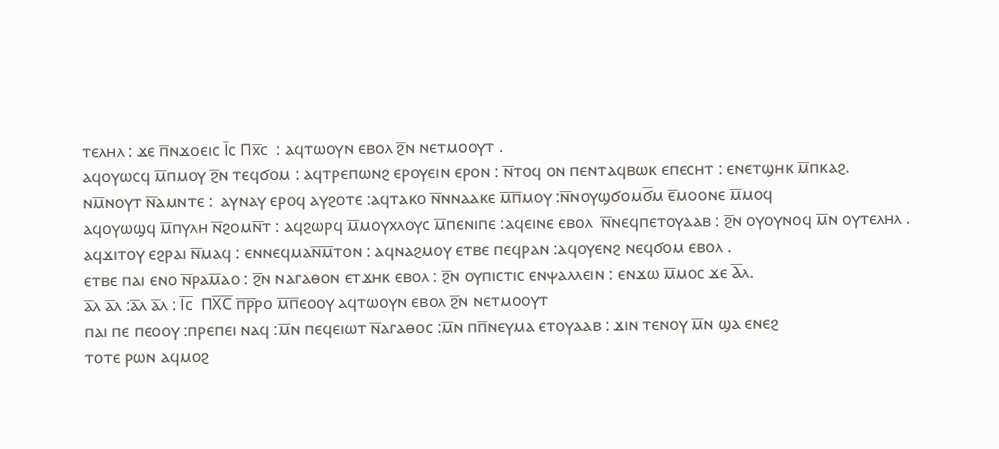ⲧⲉⲗⲏⲗ : ϫⲉ ⲡ̅ⲛϫⲟⲉⲓⲥ Ⲓ̅ⲥ Ⲡⲭ̅ⲥ  : ⲁϥⲧⲱⲟⲩⲛ ⲉⲃⲟⲗ ϩ̅ⲛ ⲛⲉⲧⲙⲟⲟⲩⲧ .
ⲁϥⲟⲩⲱⲥϥ ⲙ̅ⲡⲙⲟⲩ ϩ̅ⲛ ⲧⲉϥϭⲟⲙ : ⲁϥⲧⲣⲉⲡⲱⲛϩ ⲉⲣⲟⲩⲉⲓⲛ ⲉⲣⲟⲛ : ⲛ̅ⲧⲟϥ ⲟⲛ ⲡⲉⲛⲧⲁϥⲃⲱⲕ ⲉⲡⲉⲥⲏⲧ : ⲉⲛⲉⲧϣⲏⲕ ⲙ̅ⲡⲕⲁϩ.
ⲛⲙ̅ⲛⲟⲩⲧ ⲛ̅ⲁⲙⲛⲧⲉ :  ⲁⲩⲛⲁⲩ ⲉⲣⲟϥ ⲁⲩϩⲟⲧⲉ :ⲁϥⲧⲁⲕⲟ ⲛ̅ⲛⲛⲁⲁⲕⲉ ⲙ̅ⲡ̅ⲙⲟⲩ :ⲛ̅ⲛⲟⲩϣϭⲟⲙϭ̅ⲙ ⲉ̅ⲙⲟⲟⲛⲉ ⲙ̅ⲙⲟϥ
ⲁϥⲟⲩⲱϣϥ ⲙ̅ⲡⲩⲗⲏ ⲛ̅ϩⲟⲙⲛ̅ⲧ : ⲁϥϩⲱⲣϥ ⲙ̅ⲙⲟⲩⲭⲗⲟⲩⲥ ⲙ̅ⲡⲉⲛⲓⲡⲉ :ⲁϥⲉⲓⲛⲉ ⲉⲃⲟⲗ  ⲛ̅ⲛⲉϥⲡⲉⲧⲟⲩⲁⲁⲃ : ϩ̅ⲛ ⲟⲩⲟⲩⲛⲟϥ ⲙ̅ⲛ ⲟⲩⲧⲉⲗⲏⲗ .
ⲁϥϫⲓⲧⲟⲩ ⲉϩⲣⲁⲓ ⲛ̅ⲙⲁϥ : ⲉⲛⲛⲉϥⲙⲁⲛ̅ⲙ̅ⲧⲟⲛ : ⲁϥⲛⲁϩⲙⲟⲩ ⲉⲧⲃⲉ ⲡⲉϥⲣⲁⲛ :ⲁϥⲟⲩⲉⲛϩ ⲛⲉϥϭⲟⲙ ⲉⲃⲟⲗ .
ⲉⲧⲃⲉ ⲡⲁⲓ ⲉⲛⲟ ⲛ̅ⲣⲁⲙ̅ⲁⲟ : ϩ̅ⲛ ⲛⲁⲅⲁⲑⲟⲛ ⲉⲧϫⲏⲕ ⲉⲃⲟⲗ : ϩ̅ⲛ ⲟⲩⲡⲓⲥⲧⲓⲥ ⲉⲛⲯⲁⲗⲗⲉⲓⲛ : ⲉⲛϫⲱ ⲙ̅ⲙⲟⲥ ϫⲉ Ⲁ̅ⲗ.
ⲁ̅ⲗ ⲁ̅ⲗ :ⲁ̅ⲗ ⲁ̅ⲗ : Ⲓ̅ⲥ̅  ⲠⲬ̅Ⲥ̅ ⲡ̅ⲣ̅ⲣⲟ ⲙ̅ⲡ̅ⲉⲟⲟⲩ ⲁϥⲧⲱⲟⲩⲛ ⲉⲃⲟⲗ ϩ̅ⲛ ⲛⲉⲧⲙⲟⲟⲩⲧ
ⲡⲁⲓ ⲡⲉ ⲡⲉⲟⲟⲩ :ⲡⲣⲉⲡⲉⲓ ⲛⲁϥ :ⲙ̅ⲛ ⲡⲉϥⲉⲓⲱⲧ ⲛ̅ⲁⲅⲁⲑⲟⲥ :ⲙ̅ⲛ ⲡⲡ̅ⲛⲉⲩⲙⲁ ⲉⲧⲟⲩⲁⲁⲃ : ϫⲓⲛ ⲧⲉⲛⲟⲩ ⲙ̅ⲛ ϣⲁ ⲉⲛⲉϩ
ⲧⲟⲧⲉ ⲣⲱⲛ ⲁϥⲙⲟϩ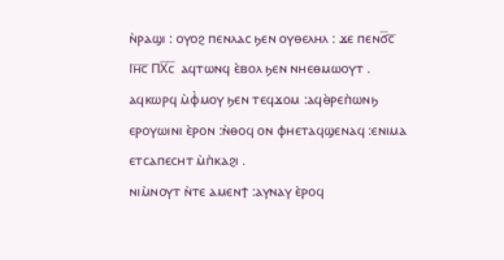ⲛ̀ⲣⲁϣⲓ : ⲟⲩⲟϩ ⲡⲉⲛⲗⲁⲥ ϧⲉⲛ ⲟⲩⲑⲉⲗⲏⲗ : ϫⲉ ⲡⲉⲛϭ̅ⲥ̅  Ⲓⲏ̅ⲥ̅ ⲠⲬ̅ⲥ̅  ⲁϥⲧⲱⲛϥ ⲉ̀ⲃⲟⲗ ϧⲉⲛ ⲛⲏⲉⲑⲙⲱⲟⲩⲧ .
ⲁϥⲕⲱⲣϥ ⲙ̀ⲫ̀ⲙⲟⲩ ϧⲉⲛ ⲧⲉϥϫⲟⲙ :ⲁϥⲑ̀ⲣⲉⲡ̀ⲱⲛϧ ⲉⲣⲟⲩⲱⲓⲛⲓ ⲉ̀ⲣⲟⲛ :ⲛ̀ⲑⲟϥ ⲟⲛ ⲫⲏⲉⲧⲁϥϣⲉⲛⲁϥ :ⲉⲛⲓⲙⲁ ⲉⲧⲥⲁⲡⲉⲥⲏⲧ ⲙ̀ⲡ̀ⲕⲁϩⲓ .
ⲛⲓⲙ̀ⲛⲟⲩⲧ ⲛ̀ⲧⲉ ⲁⲙⲉⲛϯ :ⲁⲩⲛⲁⲩ ⲉ̀ⲣⲟϥ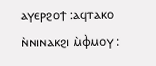ⲁⲩⲉⲣϩⲟϯ :ⲁϥⲧⲁⲕⲟ ⲛ̀ⲛⲓⲛⲁⲕϩⲓ ⲙ̀ⲫ̀ⲙⲟⲩ :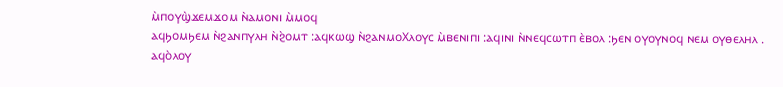ⲙ̀ⲡⲟⲩϣ̀ϫⲉⲙϫⲟⲙ ⲛ̀ⲁⲙⲟⲛⲓ ⲙ̀ⲙⲟϥ
ⲁϥϧⲟⲙϧⲉⲙ ⲛ̀ϩⲁⲛⲡⲩⲗⲏ ⲛ̀ϩ̀ⲟⲙⲧ :ⲁϥⲕⲱϣ ⲛ̀ϩⲁⲛⲙⲟⲬⲗⲟⲩⲥ ⲙ̀ⲃⲉⲛⲓⲡⲓ :ⲁϥⲓⲛⲓ ⲛ̀ⲛⲉϥⲥⲱⲧⲡ ⲉ̀ⲃⲟⲗ :ϧⲉⲛ ⲟⲩⲟⲩⲛⲟϥ ⲛⲉⲙ ⲟⲩⲑⲉⲗⲏⲗ .
ⲁϥⲟ̀ⲗⲟⲩ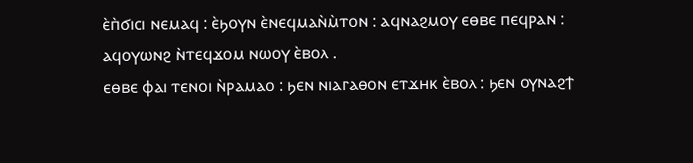ⲉ̀ⲡ̀ϭⲓⲥⲓ ⲛⲉⲙⲁϥ : ⲉ̀ϧⲟⲩⲛ ⲉ̀ⲛⲉϥⲙⲁⲛ̀ⲙ̀ⲧⲟⲛ : ⲁϥⲛⲁϩⲙⲟⲩ ⲉⲑⲃⲉ ⲡⲉϥⲣⲁⲛ : ⲁϥⲟⲩⲱⲛϩ ⲛ̀ⲧⲉϥϫⲟⲙ ⲛⲱⲟⲩ ⲉ̀ⲃⲟⲗ .
ⲉⲑⲃⲉ ⲫⲁⲓ ⲧⲉⲛⲟⲓ ⲛ̀ⲣⲁⲙⲁⲟ : ϧⲉⲛ ⲛⲓⲁⲅⲁⲑⲟⲛ ⲉⲧϫⲏⲕ ⲉ̀ⲃⲟⲗ : ϧⲉⲛ ⲟⲩⲛⲁϩϯ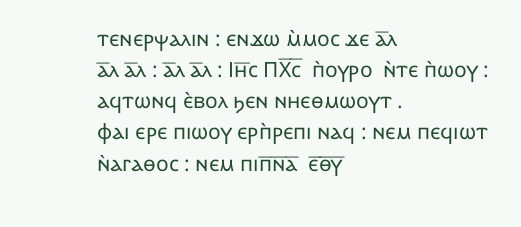ⲧⲉⲛⲉⲣⲯⲁⲗⲓⲛ : ⲉⲛϫⲱ ⲙ̀ⲙⲟⲥ ϫⲉ ⲁ̅ⲗ
ⲁ̅ⲗ ⲁ̅ⲗ : ⲁ̅ⲗ ⲁ̅ⲗ : Ⲓⲏ̅ⲥ ⲠⲬ̅ⲥ̅  ⲡ̀ⲟⲩⲣⲟ  ⲛ̀ⲧⲉ ⲡ̀ⲱⲟⲩ : ⲁϥⲧⲱⲛϥ ⲉ̀ⲃⲟⲗ ϧⲉⲛ ⲛⲏⲉⲑⲙⲱⲟⲩⲧ .
ⲫⲁⲓ ⲉⲣⲉ ⲡⲓⲱⲟⲩ ⲉⲣⲡ̀ⲣⲉⲡⲓ ⲛⲁϥ : ⲛⲉⲙ ⲡⲉϥⲓⲱⲧ ⲛ̀ⲁⲅⲁⲑⲟⲥ : ⲛⲉⲙ ⲡⲓⲡ̅ⲛ̅ⲁ̅  ⲉ̅ⲑ̅ⲩ̅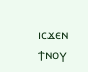ⲓⲥϫⲉⲛ ϯⲛⲟⲩ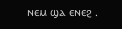ⲛⲉⲙ ϣⲁ ⲉⲛⲉϩ .